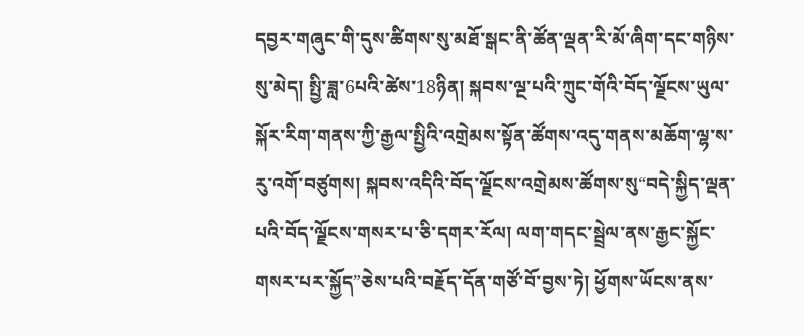དབྱར་གཞུང་གི་དུས་ཚིགས་སུ་མཐོ་སྒང་ནི་ཚོན་ལྡན་རི་མོ་ཞིག་དང་གཉིས་སུ་མེད། སྤྱི་ཟླ་6པའི་ཚེས་18ཉིན། སྐབས་ལྔ་པའི་ཀྲུང་གོའི་བོད་ལྗོངས་ཡུལ་སྐོར་རིག་གནས་ཀྱི་རྒྱལ་སྤྱིའི་འགྲེམས་སྟོན་ཚོགས་འདུ་གནས་མཆོག་ལྷ་ས་རུ་འགོ་བཙུགས། སྐབས་འདིའི་བོད་ལྗོངས་འགྲེམས་ཚོགས་སུ“བདེ་སྐྱིད་ལྡན་པའི་བོད་ལྗོངས་གསར་པ་ཅི་དགར་རོལ། ལག་གདང་སྦྲེལ་ནས་རྒྱང་སྐྱོང་གསར་པར་སྐྱོད”ཅེས་པའི་བརྗོད་དོན་གཙོ་བོ་བྱས་ཏེ། ཕྱོགས་ཡོངས་ནས་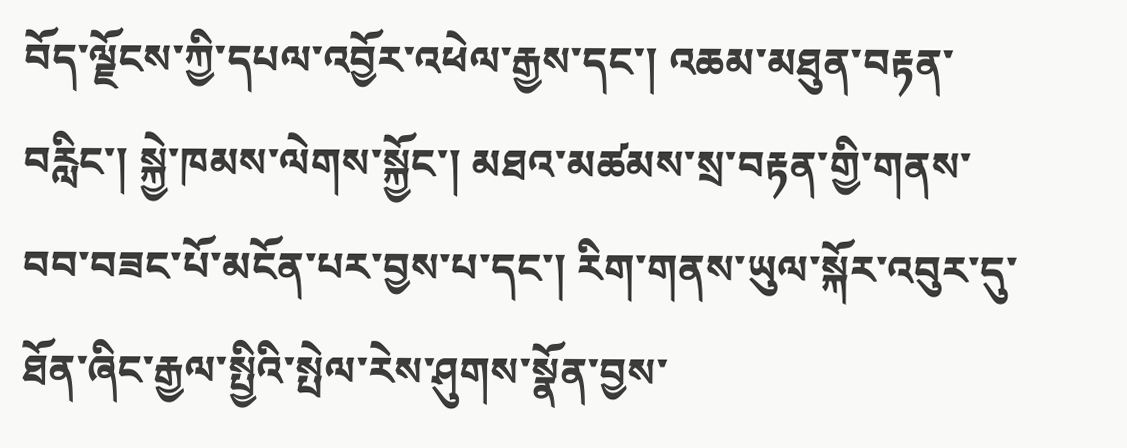བོད་ལྗོངས་ཀྱི་དཔལ་འབྱོར་འཕེལ་རྒྱས་དང་། འཆམ་མཐུན་བརྟན་བརླིང་། སྐྱེ་ཁམས་ལེགས་སྐྱོང་། མཐའ་མཚམས་སྲ་བརྟན་གྱི་གནས་བབ་བཟང་པོ་མངོན་པར་བྱས་པ་དང་། རིག་གནས་ཡུལ་སྐོར་འབུར་དུ་ཐོན་ཞིང་རྒྱལ་སྤྱིའི་སྤེལ་རེས་ཤུགས་སྣོན་བྱས་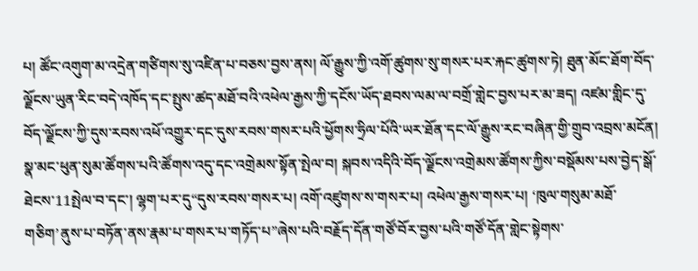པ། ཚོང་འགུག་མ་འདྲེན་གཙིགས་སུ་འཛིན་པ་བཅས་བྱས་ནས། ལོ་རྒྱུས་ཀྱི་འགོ་ཚུགས་སུ་གསར་པར་རྐང་ཚུགས་ཏེ། ཐུན་མོང་ཐོག་བོད་ལྗོངས་ཡུན་རིང་བདེ་འཁོད་དང་སྤུས་ཚད་མཐོ་བའི་འཕེལ་རྒྱས་ཀྱི་དངོས་ཡོད་ཐབས་ལམ་ལ་བགྲོ་གླེང་བྱས་པར་མ་ཟད། འཛམ་གླིང་དུ་བོད་ལྗོངས་ཀྱི་དུས་རབས་འཕོ་འགྱུར་དང་དུས་རབས་གསར་པའི་ཕྱོགས་ཧྲིལ་པོའི་ཡར་ཐོན་དང་ལོ་རྒྱུས་རང་བཞིན་གྱི་གྲུབ་འབྲས་མངོན།
སྣ་མང་ཕུན་སུམ་ཚོགས་པའི་ཚོགས་འདུ་དང་འགྲེམས་སྟོན་སྤེལ་བ། སྐབས་འདིའི་བོད་ལྗོངས་འགྲེམས་ཚོགས་ཀྱིས་བསྡོམས་པས་བྱེད་སྒོ་ཐེངས་11སྤེལ་བ་དང་། ལྷག་པར་དུ“དུས་རབས་གསར་པ། འགོ་འཛུགས་ས་གསར་པ། འཕེལ་རྒྱས་གསར་པ། ‘ཁུལ་གསུམ་མཐོ་གཅིག’ནུས་པ་བཏོན་ནས་རྣམ་པ་གསར་པ་གཏོད་པ”ཞེས་པའི་བརྗོད་དོན་གཙོ་བོར་བྱས་པའི་གཙོ་དོན་གླེང་སྟེགས་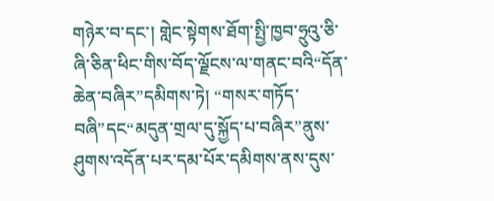གཉེར་བ་དང་། གླེང་སྟེགས་ཐོག་སྤྱི་ཁྱབ་ཧྲུའུ་ཅི་ཞི་ཅིན་ཕིང་གིས་བོད་ལྗོངས་ལ་གནང་བའི“དོན་ཆེན་བཞིར”དམིགས་ཏེ། “གསར་གཏོད་བཞི”དང“མདུན་གྲལ་དུ་སྐྱོད་པ་བཞིར”ནུས་ཤུགས་འདོན་པར་དམ་པོར་དམིགས་ནས་དུས་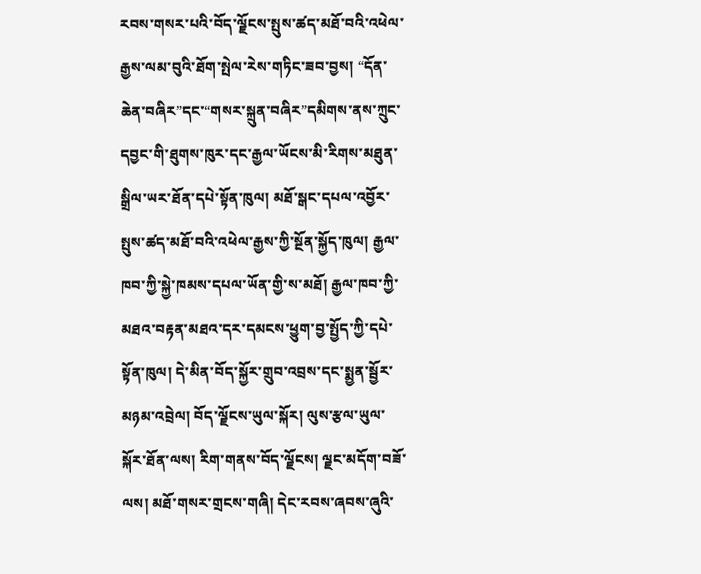རབས་གསར་པའི་བོད་ལྗོངས་སྤུས་ཚད་མཐོ་བའི་འཕེལ་རྒྱས་ལམ་བུའི་ཐོག་སྤེལ་རེས་གཏིང་ཟབ་བྱས། “དོན་ཆེན་བཞིར”དང་“གསར་སྐྲུན་བཞིར”དམིགས་ནས་ཀྲུང་དབྱང་གི་ཐུགས་ཁུར་དང་རྒྱལ་ཡོངས་མི་རིགས་མཐུན་སྒྲིལ་ཡར་ཐོན་དཔེ་སྟོན་ཁུལ། མཐོ་སྒང་དཔལ་འབྱོར་སྤུས་ཚད་མཐོ་བའི་འཕེལ་རྒྱས་ཀྱི་སྔོན་སྐྱོད་ཁུལ། རྒྱལ་ཁབ་ཀྱི་སྐྱེ་ཁམས་དཔལ་ཡོན་གྱི་ས་མཐོ། རྒྱལ་ཁབ་ཀྱི་མཐའ་བརྟན་མཐའ་དར་དམངས་ཕྱུག་བྱ་སྤྱོད་ཀྱི་དཔེ་སྟོན་ཁུལ། དེ་མིན་བོད་སྐྱོར་གྲུབ་འབྲས་དང་སྨྱན་སྦྱོར་མཉམ་འབྲེལ། བོད་ལྗོངས་ཡུལ་སྐོར། ལུས་རྩལ་ཡུལ་སྐོར་ཐོན་ལས། རིག་གནས་བོད་ལྗོངས། ལྗང་མདོག་བཟོ་ལས། མཐོ་གསར་གྲངས་གཞི། དེང་རབས་ཞབས་ཞུའི་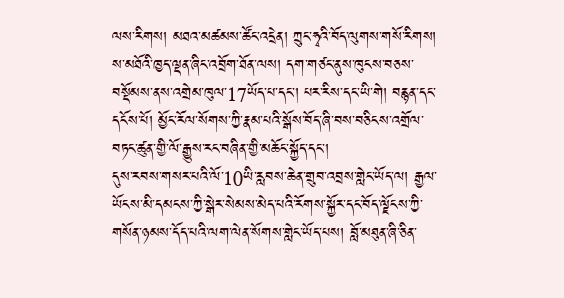ལས་རིགས། མཐའ་མཚམས་ཚོང་འདྲེན། ཀྲུང་ཧྭའི་བོད་ལུགས་གསོ་རིགས། ས་མཐོའི་ཁྱད་ལྡན་ཞིང་འབྲོག་ཐོན་ལས། དག་གཙང་ནུས་ཁུངས་བཅས་བསྡོམས་ནས་འགྲེམ་ཁུལ་17ཡོད་པ་དང་། པར་རིས་དང་ཡི་གེ། བརྙན་དང་དངོས་པོ། མྱོང་རོལ་སོགས་ཀྱི་རྣམ་པའི་སྒོས་བོད་ཞི་བས་བཅིངས་འགྲོལ་བཏང་ཚུན་གྱི་ལོ་རྒྱུས་རང་བཞིན་གྱི་མཆོང་སྐྱོད་དང་།
དུས་རབས་གསར་པའི་ལོ་10ཡི་རླབས་ཆེན་གྲུབ་འབྲས་གླེང་ཡོད་ལ། རྒྱལ་ཡོངས་མི་དམངས་ཀྱི་སྒེར་སེམས་མེད་པའི་རོགས་སྐྱོར་དང་བོད་ལྗོངས་ཀྱི་གསོན་ཉམས་དོད་པའི་ལག་ལེན་སོགས་གླེང་ཡོད་པས། བློ་མཐུན་ཞི་ཅིན་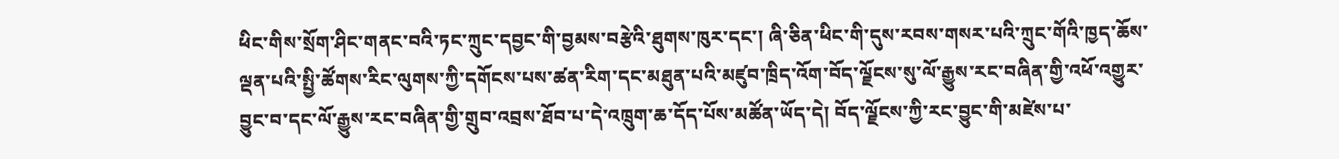ཕིང་གིས་སྲོག་ཤིང་གནང་བའི་ཏང་ཀྲུང་དབྱང་གི་བྱམས་བརྩེའི་ཐུགས་ཁུར་དང་། ཞི་ཅིན་ཕིང་གི་དུས་རབས་གསར་པའི་ཀྲུང་གོའི་ཁྱད་ཆོས་ལྡན་པའི་སྤྱི་ཚོགས་རིང་ལུགས་ཀྱི་དགོངས་པས་ཚན་རིག་དང་མཐུན་པའི་མཛུབ་ཁྲིད་འོག་བོད་ལྗོངས་སུ་ལོ་རྒྱུས་རང་བཞིན་གྱི་འཕོ་འགྱུར་བྱུང་བ་དང་ལོ་རྒྱུས་རང་བཞིན་གྱི་གྲུབ་འབྲས་ཐོབ་པ་དེ་འཁྲུག་ཆ་དོད་པོས་མཚོན་ཡོད་དེ། བོད་ལྗོངས་ཀྱི་རང་བྱུང་གི་མཛེས་པ་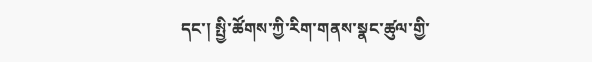དང་། སྤྱི་ཚོགས་ཀྱི་རིག་གནས་སྣང་ཚུལ་གྱི་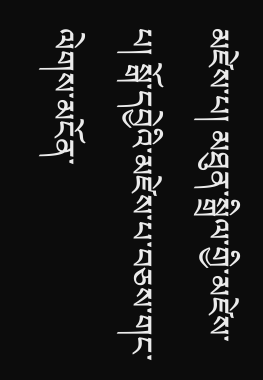མཛེས་པ། མཐུན་སྒྲིལ་གྱི་མཛེས་པ། སྒོ་དབྱེའི་མཛེས་པ་བཅས་གང་ལེགས་མངོན་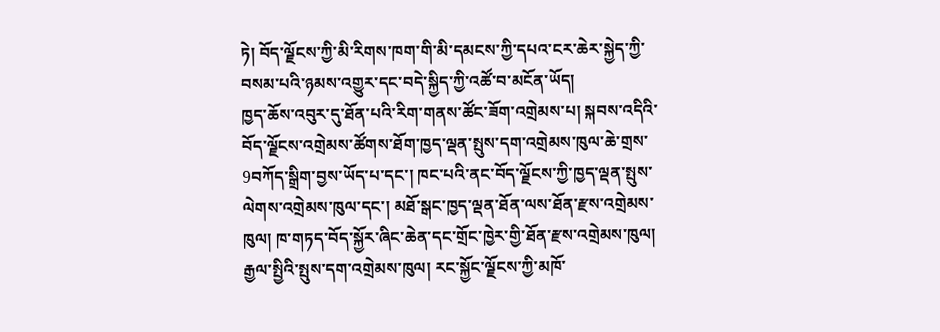ཏེ། བོད་ལྗོངས་ཀྱི་མི་རིགས་ཁག་གི་མི་དམངས་ཀྱི་དཔའ་ངར་ཆེར་སྐྱེད་ཀྱི་བསམ་པའི་ཉམས་འགྱུར་དང་བདེ་སྐྱིད་ཀྱི་འཚོ་བ་མངོན་ཡོད།
ཁྱད་ཆོས་འབུར་དུ་ཐོན་པའི་རིག་གནས་ཚོང་ཟོག་འགྲེམས་པ། སྐབས་འདིའི་བོད་ལྗོངས་འགྲེམས་ཚོགས་ཐོག་ཁྱད་ལྡན་སྤུས་དག་འགྲེམས་ཁུལ་ཆེ་གྲས་9བཀོད་སྒྲིག་བྱས་ཡོད་པ་དང་། ཁང་པའི་ནང་བོད་ལྗོངས་ཀྱི་ཁྱད་ལྡན་སྤུས་ལེགས་འགྲེམས་ཁུལ་དང་། མཐོ་སྒང་ཁྱད་ལྡན་ཐོན་ལས་ཐོན་རྫས་འགྲེམས་ཁུལ། ཁ་གཏད་བོད་སྐྱོར་ཞིང་ཆེན་དང་གྲོང་ཁྱེར་གྱི་ཐོན་རྫས་འགྲེམས་ཁུལ། རྒྱལ་སྤྱིའི་སྤུས་དག་འགྲེམས་ཁུལ། རང་སྐྱོང་ལྗོངས་ཀྱི་མཁོ་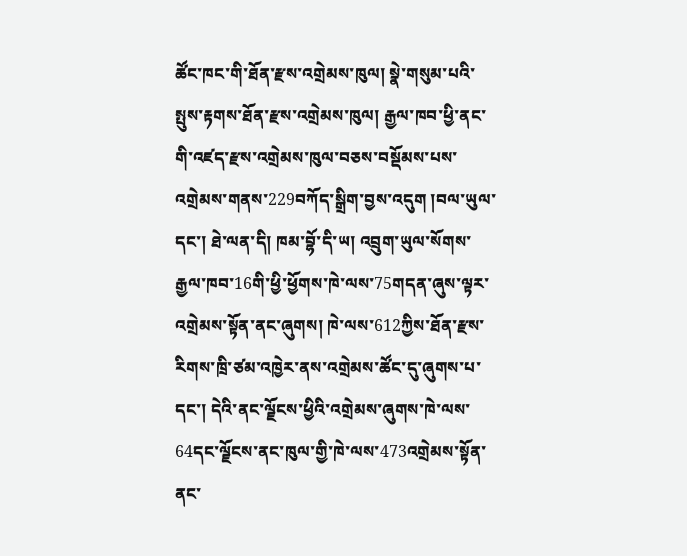ཚོང་ཁང་གི་ཐོན་རྫས་འགྲེམས་ཁུལ། སྣེ་གསུམ་པའི་སྤུས་རྟགས་ཐོན་རྫས་འགྲེམས་ཁུལ། རྒྱལ་ཁབ་ཕྱི་ནང་གི་འཛད་རྫས་འགྲེམས་ཁུལ་བཅས་བསྡོམས་པས་འགྲེམས་གནས་229བཀོད་སྒྲིག་བྱས་འདུག །བལ་ཡུལ་དང་། ཐེ་ལན་དི། ཁམ་བྷོ་དི་ཡ། འབྲུག་ཡུལ་སོགས་རྒྱལ་ཁབ་16གི་ཕྱི་ཕྱོགས་ཁེ་ལས་75གདན་ཞུས་ལྟར་འགྲེམས་སྟོན་ནང་ཞུགས། ཁེ་ལས་612ཀྱིས་ཐོན་རྫས་རིགས་ཁྲི་ཙམ་འཁྱེར་ནས་འགྲེམས་ཚོང་དུ་ཞུགས་པ་དང་། དེའི་ནང་ལྗོངས་ཕྱིའི་འགྲེམས་ཞུགས་ཁེ་ལས་64དང་ལྗོངས་ནང་ཁུལ་གྱི་ཁེ་ལས་473འགྲེམས་སྟོན་ནང་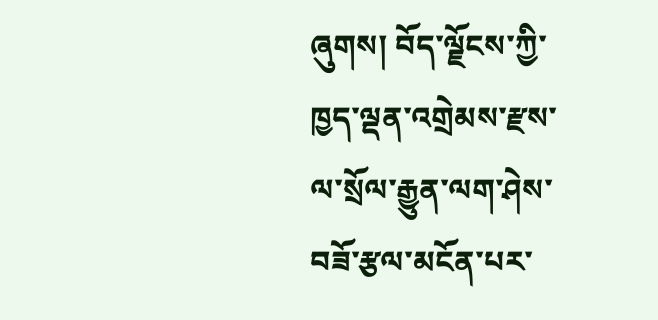ཞུགས། བོད་ལྗོངས་ཀྱི་ཁྱད་ལྡན་འགྲེམས་རྫས་ལ་སྲོལ་རྒྱུན་ལག་ཤེས་བཟོ་རྩལ་མངོན་པར་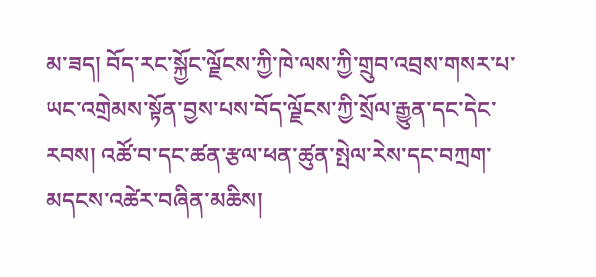མ་ཟད། བོད་རང་སྐྱོང་ལྗོངས་ཀྱི་ཁེ་ལས་ཀྱི་གྲུབ་འབྲས་གསར་པ་ཡང་འགྲེམས་སྟོན་བྱས་པས་བོད་ལྗོངས་ཀྱི་སྲོལ་རྒྱུན་དང་དེང་རབས། འཚོ་བ་དང་ཚན་རྩལ་ཕན་ཚུན་སྤེལ་རེས་དང་བཀྲག་མདངས་འཚེར་བཞིན་མཆིས།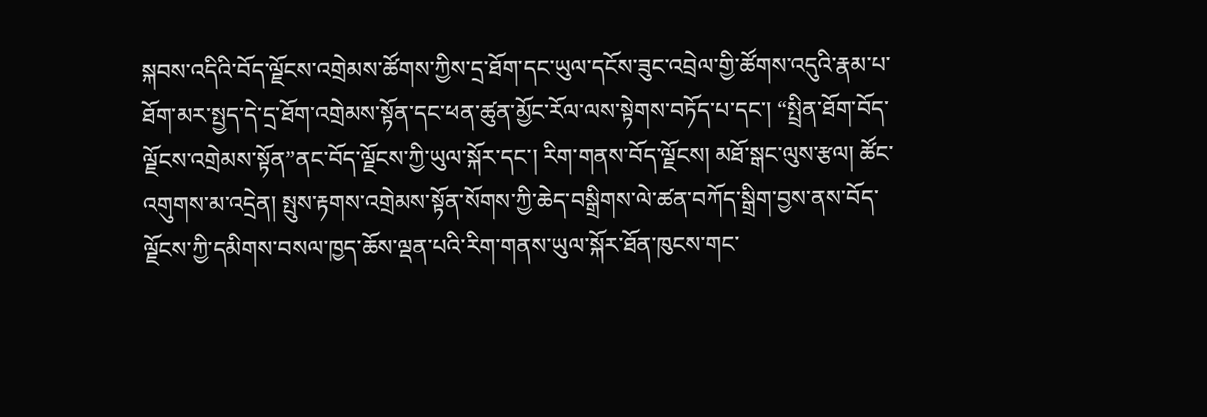སྐབས་འདིའི་བོད་ལྗོངས་འགྲེམས་ཚོགས་ཀྱིས་དྲ་ཐོག་དང་ཡུལ་དངོས་ཟུང་འབྲེལ་གྱི་ཚོགས་འདུའི་རྣམ་པ་ཐོག་མར་སྤྱད་དེ་དྲ་ཐོག་འགྲེམས་སྟོན་དང་ཕན་ཚུན་མྱོང་རོལ་ལས་སྟེགས་བཏོད་པ་དང་། “སྤྲིན་ཐོག་བོད་ལྗོངས་འགྲེམས་སྟོན”ནང་བོད་ལྗོངས་ཀྱི་ཡུལ་སྐོར་དང་། རིག་གནས་བོད་ལྗོངས། མཐོ་སྒང་ལུས་རྩལ། ཚོང་འགུགས་མ་འདྲེན། སྤུས་རྟགས་འགྲེམས་སྟོན་སོགས་ཀྱི་ཆེད་བསྒྲིགས་ལེ་ཚན་བཀོད་སྒྲིག་བྱས་ནས་བོད་ལྗོངས་ཀྱི་དམིགས་བསལ་ཁྱད་ཆོས་ལྡན་པའི་རིག་གནས་ཡུལ་སྐོར་ཐོན་ཁུངས་གང་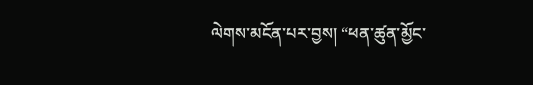ལེགས་མངོན་པར་བྱས། “ཕན་ཚུན་མྱོང་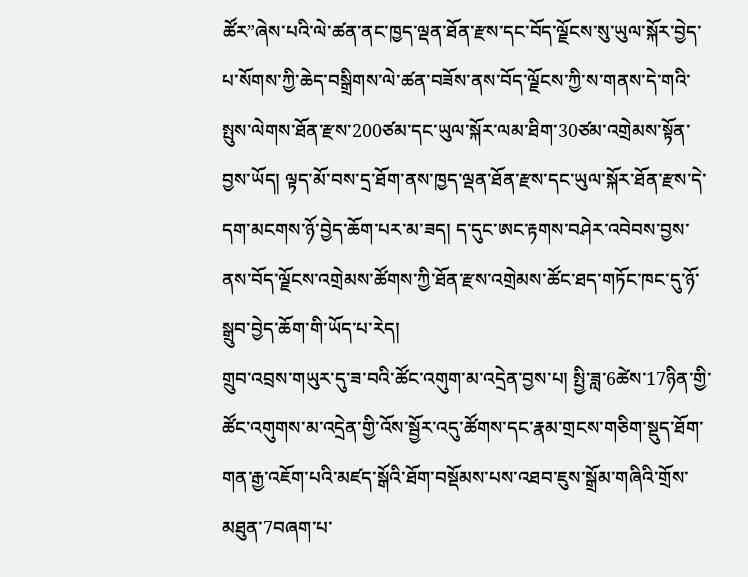ཚོར”ཞེས་པའི་ལེ་ཚན་ནང་ཁྱད་ལྡན་ཐོན་རྫས་དང་བོད་ལྗོངས་སུ་ཡུལ་སྐོར་བྱེད་པ་སོགས་ཀྱི་ཆེད་བསྒྲིགས་ལེ་ཚན་བཟོས་ནས་བོད་ལྗོངས་ཀྱི་ས་གནས་དེ་གའི་སྤུས་ལེགས་ཐོན་རྫས་200ཙམ་དང་ཡུལ་སྐོར་ལམ་ཐིག་30ཙམ་འགྲེམས་སྟོན་བྱས་ཡོད། ལྟད་མོ་བས་དྲ་ཐོག་ནས་ཁྱད་ལྡན་ཐོན་རྫས་དང་ཡུལ་སྐོར་ཐོན་རྫས་དེ་དག་མངགས་ཉོ་བྱེད་ཆོག་པར་མ་ཟད། ད་དུང་ཨང་རྟགས་བཤེར་འབེབས་བྱས་ནས་བོད་ལྗོངས་འགྲེམས་ཚོགས་ཀྱི་ཐོན་རྫས་འགྲེམས་ཚོང་ཐད་གཏོང་ཁང་དུ་ཉོ་སྒྲུབ་བྱེད་ཆོག་གི་ཡོད་པ་རེད།
གྲུབ་འབྲས་གཡུར་དུ་ཟ་བའི་ཚོང་འགུག་མ་འདྲེན་བྱས་པ། སྤྱི་ཟླ་6ཚེས་17ཉིན་གྱི་ཚོང་འགུགས་མ་འདྲེན་གྱི་འོས་སྦྱོར་འདུ་ཚོགས་དང་རྣམ་གྲངས་གཅིག་སྡུད་ཐོག་གན་རྒྱ་འཇོག་པའི་མཛད་སྒོའི་ཐོག་བསྡོམས་པས་འཐབ་ཇུས་སྒྲོམ་གཞིའི་གྲོས་མཐུན་7བཞག་པ་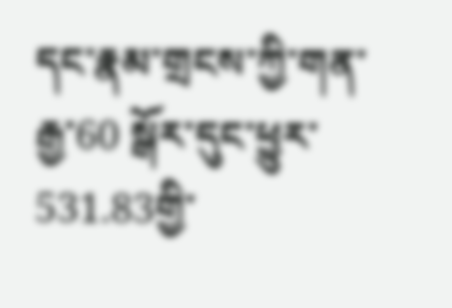དང་རྣམ་གྲངས་ཀྱི་གན་རྒྱ་60 སྒོར་དུང་ཕྱུར་531.83གྱི་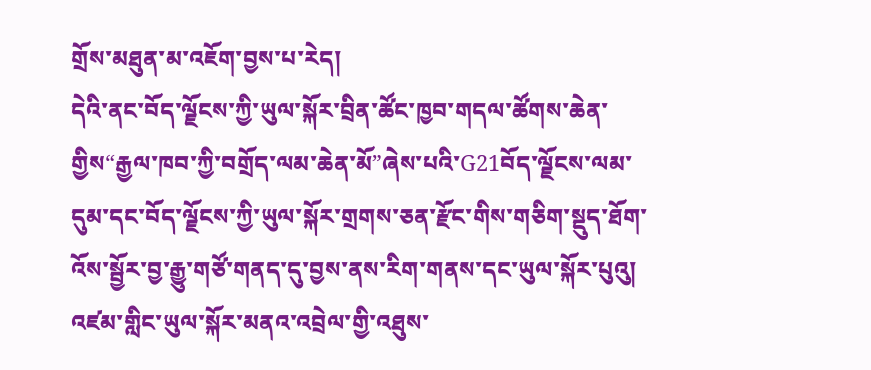གྲོས་མཐུན་མ་འཇོག་བྱས་པ་རེད།
དེའི་ནང་བོད་ལྗོངས་ཀྱི་ཡུལ་སྐོར་བྲིན་ཚོང་ཁྱབ་གདལ་ཚོགས་ཆེན་གྱིས“རྒྱལ་ཁབ་ཀྱི་བགྲོད་ལམ་ཆེན་མོ”ཞེས་པའི་G21བོད་ལྗོངས་ལམ་དུམ་དང་བོད་ལྗོངས་ཀྱི་ཡུལ་སྐོར་གྲགས་ཅན་རྫོང་གིས་གཅིག་སྡུད་ཐོག་འོས་སྦྱོར་བྱ་རྒྱུ་གཙོ་གནད་དུ་བྱས་ནས་རིག་གནས་དང་ཡུལ་སྐོར་པུའུ། འཛམ་གླིང་ཡུལ་སྐོར་མནའ་འབྲེལ་གྱི་འཐུས་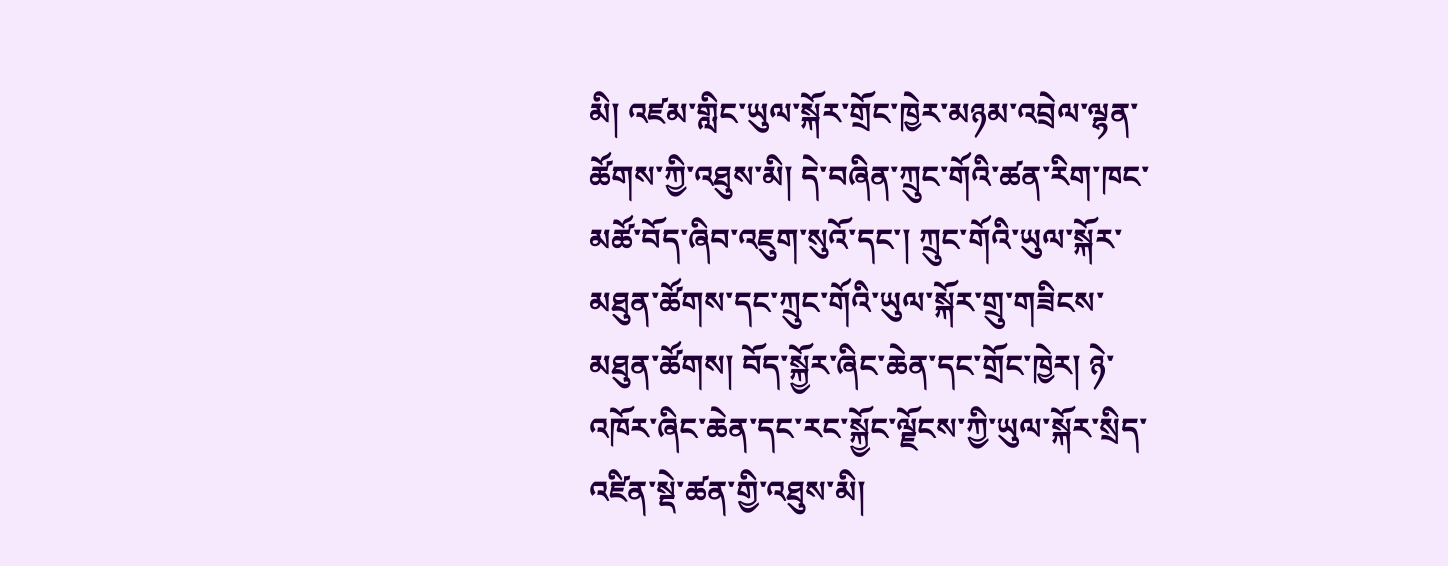མི། འཛམ་གླིང་ཡུལ་སྐོར་གྲོང་ཁྱེར་མཉམ་འབྲེལ་ལྷན་ཚོགས་ཀྱི་འཐུས་མི། དེ་བཞིན་ཀྲུང་གོའི་ཚན་རིག་ཁང་མཚོ་བོད་ཞིབ་འཇུག་སུའོ་དང་། ཀྲུང་གོའི་ཡུལ་སྐོར་མཐུན་ཚོགས་དང་ཀྲུང་གོའི་ཡུལ་སྐོར་གྲུ་གཟིངས་མཐུན་ཚོགས། བོད་སྐྱོར་ཞིང་ཆེན་དང་གྲོང་ཁྱེར། ཉེ་འཁོར་ཞིང་ཆེན་དང་རང་སྐྱོང་ལྗོངས་ཀྱི་ཡུལ་སྐོར་སྲིད་འཛིན་སྡེ་ཚན་གྱི་འཐུས་མི།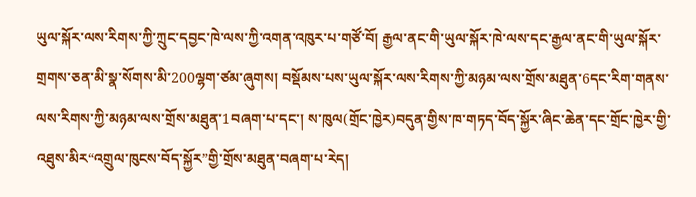ཡུལ་སྐོར་ལས་རིགས་ཀྱི་ཀྲུང་དབྱང་ཁེ་ལས་ཀྱི་འགན་འཁུར་པ་གཙོ་བོ། རྒྱལ་ནང་གི་ཡུལ་སྐོར་ཁེ་ལས་དང་རྒྱལ་ནང་གི་ཡུལ་སྐོར་གྲགས་ཅན་མི་སྣ་སོགས་མི་200ལྷག་ཙམ་ཞུགས། བསྡོམས་པས་ཡུལ་སྐོར་ལས་རིགས་ཀྱི་མཉམ་ལས་གྲོས་མཐུན་6དང་རིག་གནས་ལས་རིགས་ཀྱི་མཉམ་ལས་གྲོས་མཐུན་1བཞག་པ་དང་། ས་ཁུལ(གྲོང་ཁྱེར)བདུན་གྱིས་ཁ་གཏད་བོད་སྐྱོར་ཞིང་ཆེན་དང་གྲོང་ཁྱེར་གྱི་འཐུས་མིར“འགྲུལ་ཁུངས་བོད་སྐྱོར”གྱི་གྲོས་མཐུན་བཞག་པ་རེད།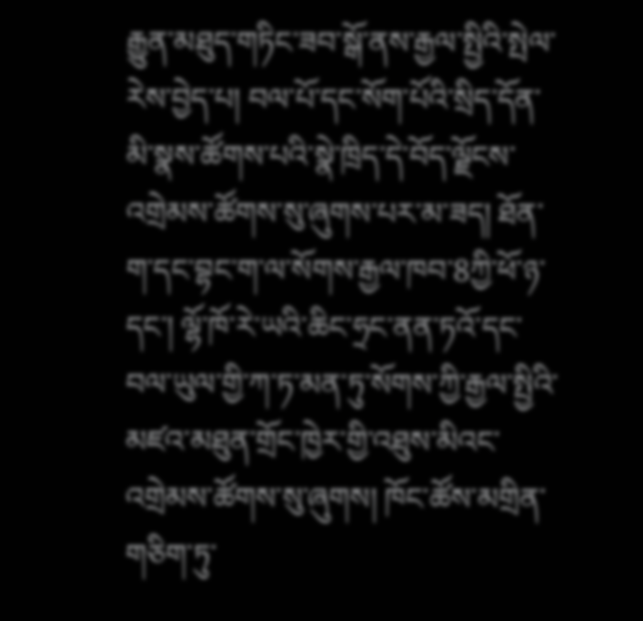རྒྱུན་མཐུད་གཏིང་ཟབ་སྒོ་ནས་རྒྱལ་སྤྱིའི་སྤེལ་རེས་བྱེད་པ། བལ་པོ་དང་སོག་པོའི་སྲིད་དོན་མི་སྣས་ཚོགས་པའི་སྣེ་ཁྲིད་དེ་བོད་ལྗོངས་འགྲེམས་ཚོགས་སུ་ཞུགས་པར་མ་ཟད། ཐོན་ག་དང་བྷང་ག་ལ་སོགས་རྒྱལ་ཁབ་8ཀྱི་ཕོ་ཉ་དང་། ལྷོ་ཁོ་རེ་ཡའི་ཆིང་ཧྲང་ནན་ཏའོ་དང་བལ་ཡུལ་གྱི་ཀ་ཏ་མན་ཏུ་སོགས་ཀྱི་རྒྱལ་སྤྱིའི་མཛའ་མཐུན་གྲོང་ཁྱེར་གྱི་འཐུས་མིའང་འགྲེམས་ཚོགས་སུ་ཞུགས། ཁོང་ཚོས་མགྲིན་གཅིག་ཏུ་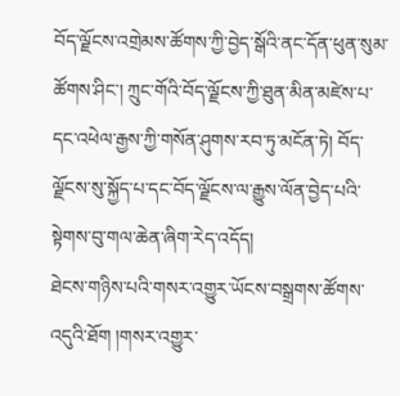བོད་ལྗོངས་འགྲེམས་ཚོགས་ཀྱི་བྱེད་སྒོའི་ནང་དོན་ཕུན་སུམ་ཚོགས་ཤིང་། ཀྲུང་གོའི་བོད་ལྗོངས་ཀྱི་ཐུན་མིན་མཛེས་པ་དང་འཕེལ་རྒྱས་ཀྱི་གསོན་ཤུགས་རབ་ཏུ་མངོན་ཏེ། བོད་ལྗོངས་སུ་སྐྱོད་པ་དང་བོད་ལྗོངས་ལ་རྒྱུས་ལོན་བྱེད་པའི་སྟེགས་བུ་གལ་ཆེན་ཞིག་རེད་འདོད།
ཐེངས་གཉིས་པའི་གསར་འགྱུར་ཡོངས་བསྒྲགས་ཚོགས་འདུའི་ཐོག །གསར་འགྱུར་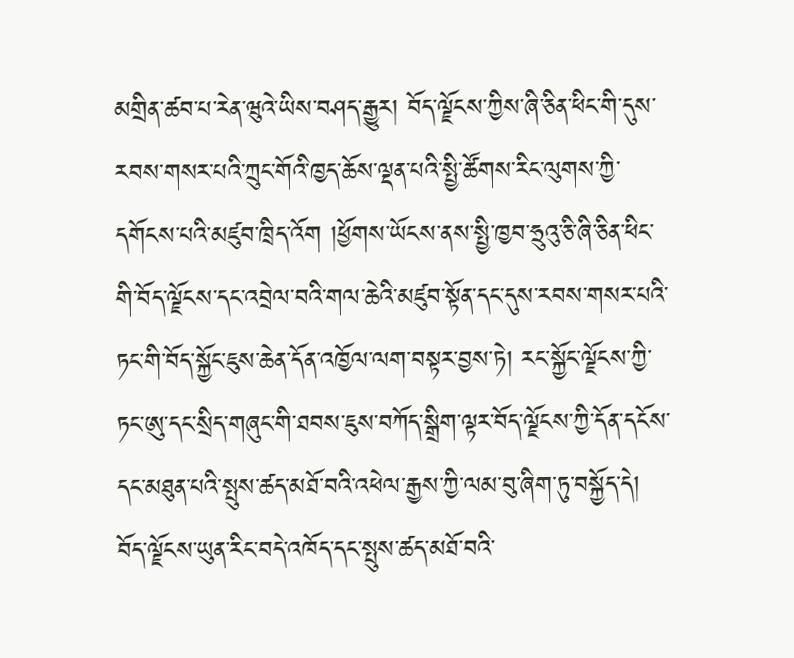མགྲིན་ཚབ་པ་རེན་ཝུའེ་ཡིས་བཤད་རྒྱུར། བོད་ལྗོངས་ཀྱིས་ཞི་ཅིན་ཕིང་གི་དུས་རབས་གསར་པའི་ཀྲུང་གོའི་ཁྱད་ཆོས་ལྡན་པའི་སྤྱི་ཚོགས་རིང་ལུགས་ཀྱི་དགོངས་པའི་མཛུབ་ཁྲིད་འོག །ཕྱོགས་ཡོངས་ནས་སྤྱི་ཁྱབ་ཧྲུའུ་ཅི་ཞི་ཅིན་ཕིང་གི་བོད་ལྗོངས་དང་འབྲེལ་བའི་གལ་ཆེའི་མཛུབ་སྟོན་དང་དུས་རབས་གསར་པའི་ཏང་གི་བོད་སྐྱོང་ཇུས་ཆེན་དོན་འཁྱོལ་ལག་བསྟར་བྱས་ཏེ། རང་སྐྱོང་ལྗོངས་ཀྱི་ཏང་ཨུ་དང་སྲིད་གཞུང་གི་ཐབས་ཇུས་བཀོད་སྒྲིག་ལྟར་བོད་ལྗོངས་ཀྱི་དོན་དངོས་དང་མཐུན་པའི་སྤུས་ཚད་མཐོ་བའི་འཕེལ་རྒྱས་ཀྱི་ལམ་བུ་ཞིག་ཏུ་བསྐྱོད་དེ། བོད་ལྗོངས་ཡུན་རིང་བདེ་འཁོད་དང་སྤུས་ཚད་མཐོ་བའི་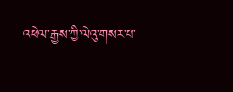འཕེལ་རྒྱས་ཀྱི་ལེའུ་གསར་པ་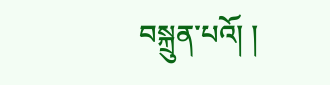བསྐྲུན་པའོ། །